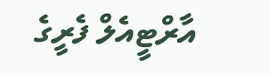އާރްޓީއެލް ފެރީގެ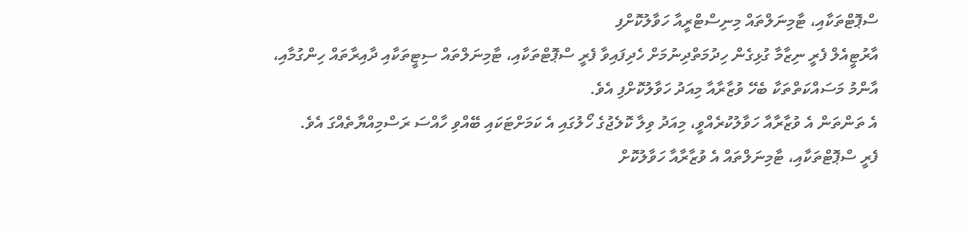ސްޕޮޓްތަކާއި، ޓާމިނަލްތައް މިނިސްޓްރީއާ ހަވާލުކޮށްފި
އާރުޓީއެލް ފެރީ ނިޒާމާ ގުޅިގެން ހިދުމަތްދިނުމަށް ހެދިފައިވާ ފެރީ ސްޕޮޓްތަކާއި، ޓާމިނަލްތައް ސިޓީތަކާއި ދާއިރާތައް ހިންގުމާއި، އާންމު މަސައްކަތްތަކާ ބެހޭ ވުޒާރާއާ މިއަދު ހަވާލުކޮށްފި އެވެ.
އެ ތަންތަން އެ ވުޒާރާއާ ހަވާލުކުރެއްވީ، މިއަދު ވިލާ ކޮލެޖުގެ ހޯލުގައި އެ ކަމަށްޓަކައި ބޭއްވި ހާއްސަ ރަސްމިއްޔާތެއްގަ އެވެ.
ފެރީ ސްޕޮޓްތަކާއި، ޓާމިނަލްތައް އެ ވުޒާރާއާ ހަވާލުކޮށް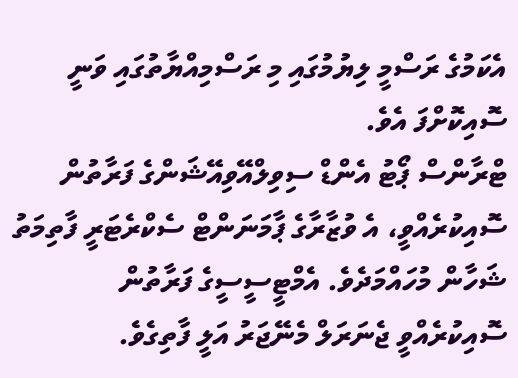އެކަމުގެ ރަސްމީ ލިޔުމުގައި މި ރަސްމިއްޔާތުގައި ވަނީ ސޮއިކޮށްފަ އެވެ.
ޓްރާންސް ޕޯޓު އެންޑް ސިވިލްއޭވިއޭޝަންގެ ފަރާތުން ސޮއިކުރެއްވީ، އެ ވުޒާރާގެ ޕާމަނަންޓް ސެކްރެޓަރީ ފާތިމަތު ޝަހާން މުހައްމަދެވެ. އެމްޓީސީސީގެ ފަރާތުން ސޮއިކުރެއްވީ ޖެނަރަލް މެނޭޖަރު އަލީ ފާތިގެވެ.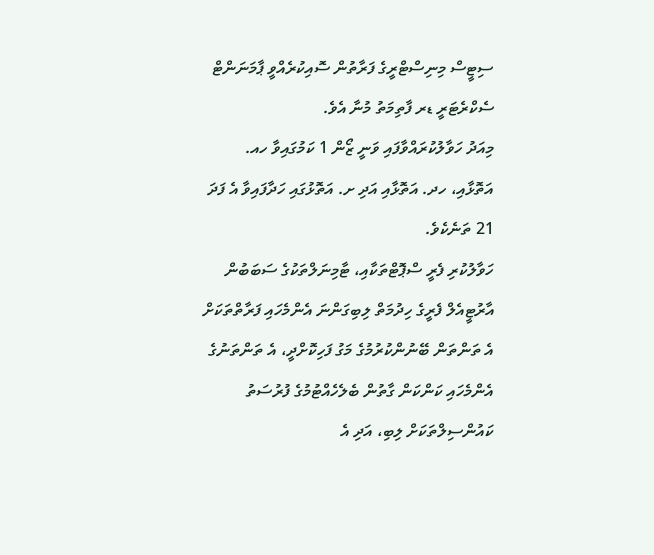ސިޓީސް މިނިސްޓްރީގެ ފަރާތުން ސޮއިކުރެއްވީ ޕާމަނަންޓް ސެކްރެޓަރީ ޑރ ފާތިމަތު މުނާ އެވެ.
މިއަދު ހަވާލުކުރައްވާފައި ވަނީ ޒޯން 1 ކަމުގައިވާ ހއ. އަތޮޅާއި، ހދ. އަތޮޅާއި އަދި ށ. އަތޮޅުގައި ހަދާފައިވާ އެ ފަދަ 21 ތަނެކެވެ.
ހަވާލުކުރި ފެރީ ސްޕޮޓްތަކާއި، ޓާމިނަލްތަކުގެ ސަބަބުން އާރުޓީއެލް ފެރީގެ ހިދުމަތް ލިބިގަންނަ އެންމެހައި ފަރާތްތަކަށް އެ ތަންތަން ބޭނުންކުރުމުގެ މަގު ފަހިކޮށްދީ، އެ ތަންތަނުގެ އެންމެހައި ކަންކަން ގާތުން ބެލެހެއްޓުމުގެ ފުރުސަތު ކައުންސިލްތަކަށް ލިބި، އަދި އެ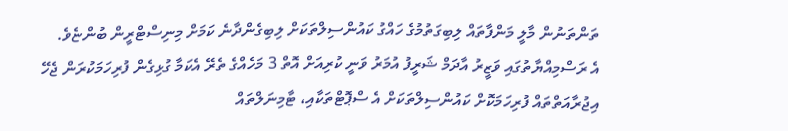ތަންތަނުން މާލީ މަންފާތައް ލިބިގަތުމުގެ ހައްގު ކައުންސިލްތަކަށް ލިބިގެންދާނެ ކަމަށް މިނިސްޓްރީން ބުންޏެވެ.
އެ ރަސްމިއްޔާތުގައި ވަޒީރު އާދަމް ޝަރީފު އުމަރު ވަނީ ކުރިއަށް އޮތް 3 މަހެއްގެ ތެރޭ އެކަމާ ގުޅިގެން ފުރިހަމަކުރަން ޖެހޭ އިޖުރާއަތްތައް ފުރިހަމަކޮށް ކައުންސިލްތަކަށް އެ ސްޕޮޓްތަކާއި، ޓާމިނަލްތައް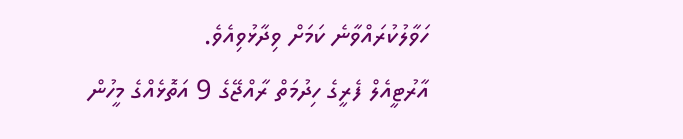ހަވާލުކުރައްވާނެ ކަމަށް ވިދާޅުވިއެވެ.
އާރުޓީއެލް ފެރީގެ ހިދުމަތް ރާއްޖޭގެ 9 އަތޮޅެއްގެ މީހުން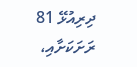ދިރިއުޅޭ 81 ރަށަކަށާއި،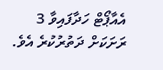އެއާޕޯޓް ހަދާފައިވާ 3 ރަށަކަށް ދަތުރުކުރެ އެވެ.